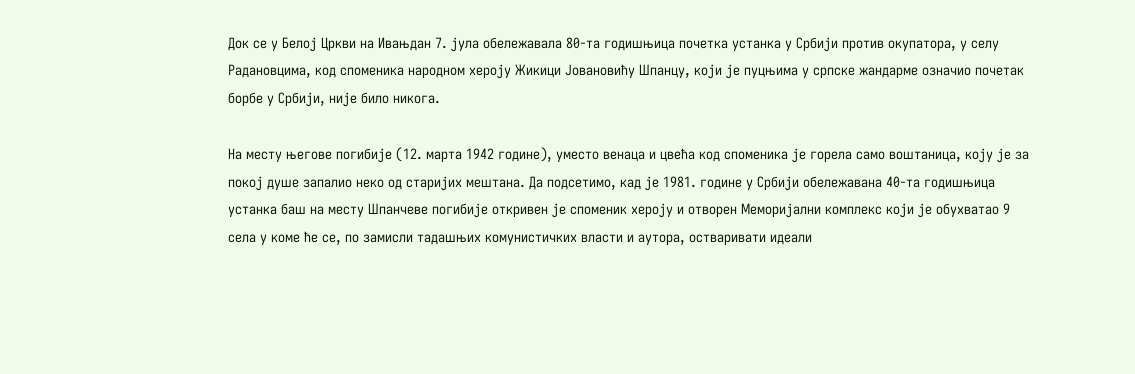Док се у Белој Цркви на Ивањдан 7. јула обележавала 80-та годишњица почетка устанка у Србији против окупатора, у селу Радановцима, код споменика народном хероју Жикици Јовановићу Шпанцу, који је пуцњима у српске жандарме означио почетак борбе у Србији, није било никога.

На месту његове погибије (12. марта 1942 године), уместо венаца и цвећа код споменика је горела само воштаница, коју је за покој душе запалио неко од старијих мештана. Да подсетимо, кад је 1981. године у Србији обележавана 40-та годишњица устанка баш на месту Шпанчеве погибије откривен је споменик хероју и отворен Меморијални комплекс који је обухватао 9 села у коме ће се, по замисли тадашњих комунистичких власти и аутора, остваривати идеали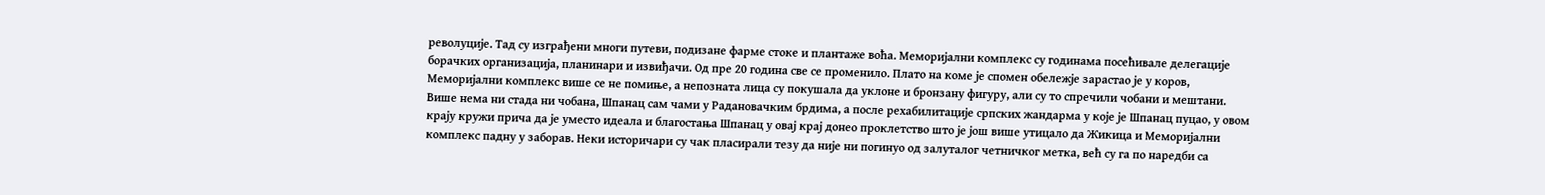револуције. Тад су изграђени многи путеви, подизане фарме стоке и плантаже воћа. Меморијални комплекс су годинама посећивале делегације борачких организација, планинари и извиђачи. Од пре 20 година све се променило. Плато на коме је спомен обележје зарастао је у коров, Меморијални комплекс више се не помиње, а непозната лица су покушала да уклоне и бронзану фигуру, али су то спречили чобани и мештани. Више нема ни стада ни чобана, Шпанац сам чами у Радановачким брдима, а после рехабилитације српских жандарма у које је Шпанац пуцао, у овом крају кружи прича да је уместо идеала и благостања Шпанац у овај крај донео проклетство што је још више утицало да Жикица и Меморијални комплекс падну у заборав. Неки историчари су чак пласирали тезу да није ни погинуо од залуталог четничког метка, већ су га по наредби са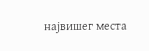највишег места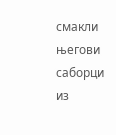смакли његови саборци из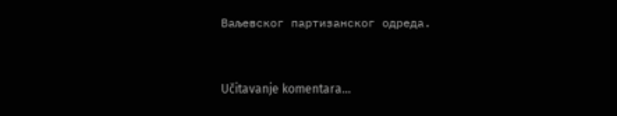Ваљевског партизанског одреда.


Učitavanje komentara...